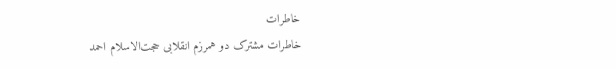خاطرات
خاطرات مشترک دو همرزم انقلابی حجت‌الاسلام احمد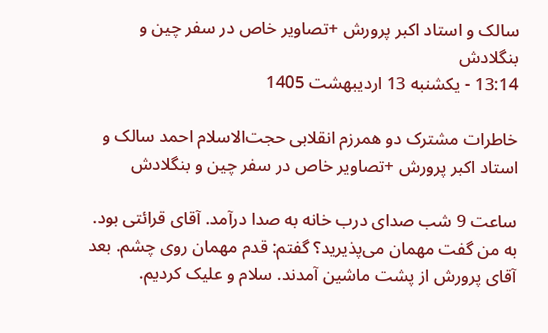سالک و استاد اکبر پرورش +تصاویر خاص در سفر چین و بنگلادش
13:14 - یکشنبه 13 اردیبهشت 1405

خاطرات مشترک دو همرزم انقلابی حجت‌الاسلام احمد سالک و استاد اکبر پرورش +تصاویر خاص در سفر چین و بنگلادش

ساعت 9 شب صدای درب خانه به صدا درآمد. آقای قرائتی بود. به من گفت مهمان می‌پذیرید؟ گفتم: قدم مهمان روی چشم. بعد آقای پرورش از پشت ماشین آمدند. سلام و علیک کردیم.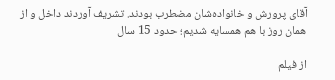آقای پرورش و خانواده‌شان مضطرب بودند. تشریف آوردند داخل و از همان روز با هم همسایه شدیم؛ حدود 15 سال

از فیلم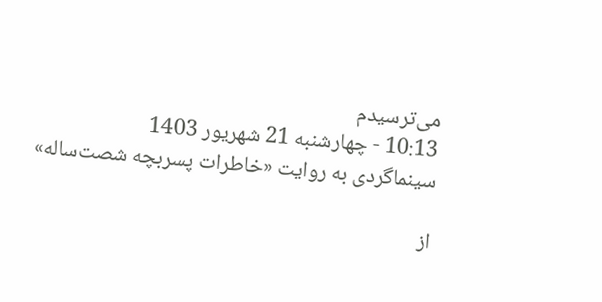می‌ترسیدم
10:13 - چهارشنبه 21 شهریور 1403
سینماگردی به روایت «خاطرات پسربچه شصت‌ساله»

از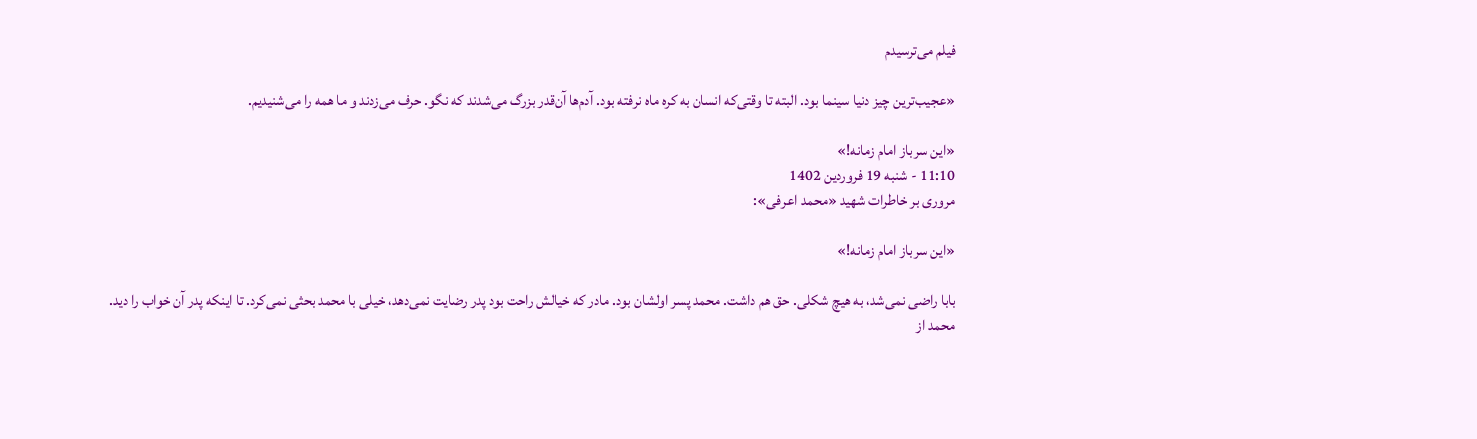فیلم می‌ترسیدم

«عجیب‌ترین چیز دنیا سینما بود. البته تا وقتی‌که انسان به کره ماه نرفته بود. آدم‌ها آن‌قدر بزرگ می‌شدند که نگو. حرف می‌زدند و ما همه را می‌شنیدیم.

«این سرباز امام زمانه!»
11:10 - شنبه 19 فروردین 1402
مروری بر خاطرات شهید «محمد اعرفی»:

«این سرباز امام زمانه!»

بابا راضی نمی‌شد، به هیچ شکلی. حق هم داشت. محمد پسر اولشان بود. مادر که خیالش راحت بود پدر رضایت نمی‌دهد، خیلی با محمد بحثی نمی‌کرد. تا اینکه پدر آن خواب را دید. محمد از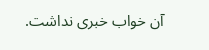آن خواب خبری نداشت.